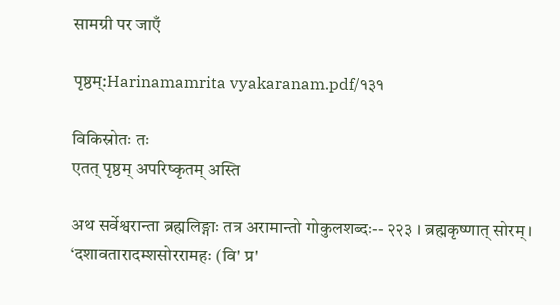सामग्री पर जाएँ

पृष्ठम्:Harinamamrita vyakaranam.pdf/१३१

विकिस्रोतः तः
एतत् पृष्ठम् अपरिष्कृतम् अस्ति

अथ सर्वेश्वरान्ता ब्रह्मलिङ्गाः तत्र अरामान्तो गोकुलशब्दः-- २२३ । ब्रह्मकृष्णात् सोरम् । ‘दशावतारादम्शसोररामहः (वि' प्र'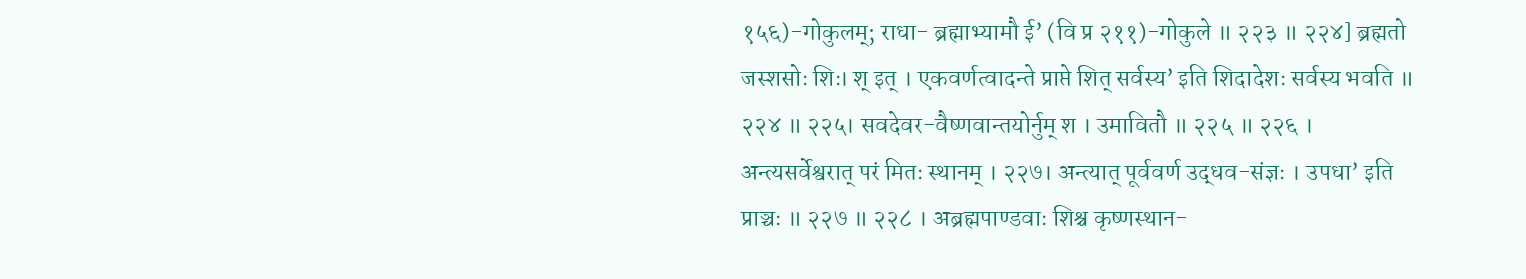१५६)-गोकुलम्; राधा- ब्रह्माभ्यामौ ई’ (वि प्र २११)-गोकुले ॥ २२३ ॥ २२४] ब्रह्मतो जस्शसोः शिः। श् इत् । एकवर्णत्वादन्ते प्राप्ते शित् सर्वस्य’ इति शिदादेशः सर्वस्य भवति ॥ २२४ ॥ २२५। सवदेवर-वैष्णवान्तयोर्नुम् श । उमावितौ ॥ २२५ ॥ २२६ । अन्त्यसर्वेश्वरात् परं मितः स्थानम् । २२७। अन्त्यात् पूर्ववर्ण उद्धव-संज्ञः । उपधा’ इति प्राञ्चः ॥ २२७ ॥ २२८ । अब्रह्मपाण्डवाः शिश्च कृष्णस्थान-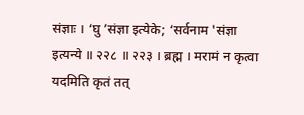संज्ञाः । ‘घु ’संज्ञा इत्येके; ‘सर्वनाम 'संज्ञा इत्यन्ये ॥ २२८ ॥ २२३ । ब्रह्म । मरामं न कृत्वा यदमिति कृतं तत्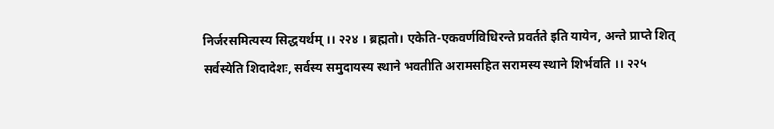निर्जरसमित्यस्य सिद्धयर्थम् ।। २२४ । ब्रह्मतो। एकेति-एकवर्णविधिरन्ते प्रवर्तते इति यायेन, अन्ते प्राप्ते शित् सर्वस्येति शिदादेशः, सर्वस्य समुदायस्य स्थाने भवतीति अरामसहित सरामस्य स्थाने शिर्भवति ।। २२५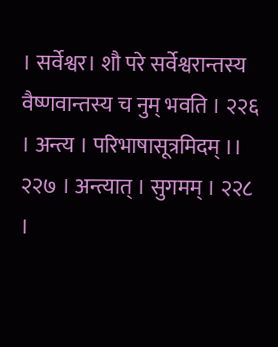। सर्वेश्वर। शौ परे सर्वेश्वरान्तस्य वैष्णवान्तस्य च नुम् भवति । २२६ । अन्त्य । परिभाषासूत्रमिदम् ।। २२७ । अन्त्यात् । सुगमम् । २२८ ।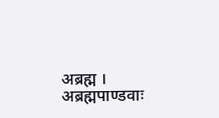अब्रह्म । अब्रह्मपाण्डवाः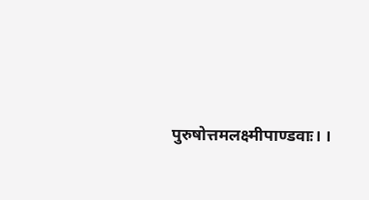पुरुषोत्तमलक्ष्मीपाण्डवाः। ।